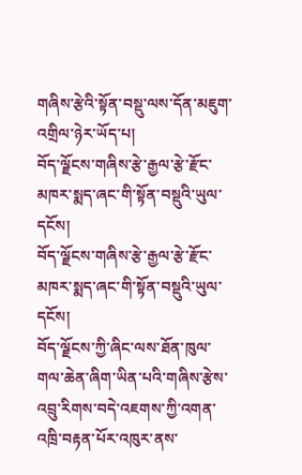གཞིས་རྩེའི་སྟོན་བསྡུ་ལས་དོན་མཇུག་འགྲིལ་ཉེར་ཡོད་པ།
བོད་ལྗོངས་གཞིས་རྩེ་རྒྱལ་རྩེ་རྫོང་མཁར་སྨད་ཞང་གི་སྟོན་བསྡུའི་ཡུལ་དངོས།
བོད་ལྗོངས་གཞིས་རྩེ་རྒྱལ་རྩེ་རྫོང་མཁར་སྨད་ཞང་གི་སྟོན་བསྡུའི་ཡུལ་དངོས།
བོད་ལྗོངས་ཀྱི་ཞིང་ལས་ཐོན་ཁུལ་གལ་ཆེན་ཞིག་ཡིན་པའི་གཞིས་རྩེས་འབྲུ་རིགས་བདེ་འཇགས་ཀྱི་འགན་འཁྲི་བརྟན་པོར་འཁུར་ནས་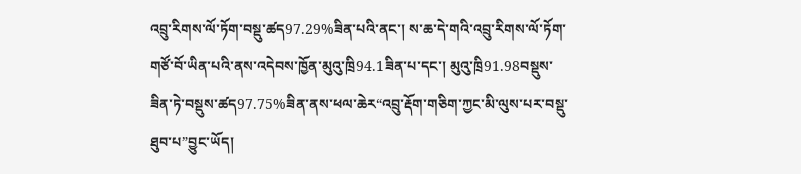འབྲུ་རིགས་ལོ་ཏོག་བསྡུ་ཚད97.29%ཟིན་པའི་ནང་། ས་ཆ་དེ་གའི་འབྲུ་རིགས་ལོ་ཏོག་གཙོ་བོ་ཡིན་པའི་ནས་འདེབས་ཁྱོན་མུའུ་ཁྲི94.1ཟིན་པ་དང་། མུའུ་ཁྲི91.98བསྡུས་ཟིན་ཏེ་བསྡུས་ཚད97.75%ཟིན་ནས་ཕལ་ཆེར“འབྲུ་རྡོག་གཅིག་ཀྱང་མི་ལུས་པར་བསྡུ་ཐུབ་པ”བྱུང་ཡོད།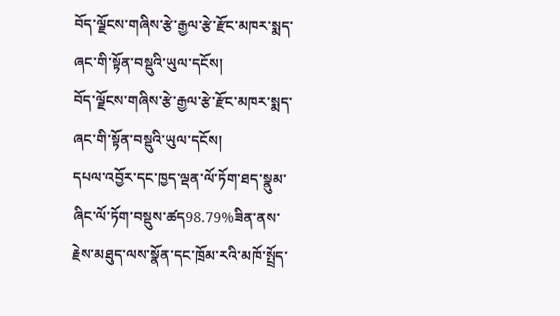བོད་ལྗོངས་གཞིས་རྩེ་རྒྱལ་རྩེ་རྫོང་མཁར་སྨད་ཞང་གི་སྟོན་བསྡུའི་ཡུལ་དངོས།
བོད་ལྗོངས་གཞིས་རྩེ་རྒྱལ་རྩེ་རྫོང་མཁར་སྨད་ཞང་གི་སྟོན་བསྡུའི་ཡུལ་དངོས།
དཔལ་འབྱོར་དང་ཁྱད་ལྡན་ལོ་ཏོག་ཐད་སྣུམ་ཞིང་ལོ་ཏོག་བསྡུས་ཚད98.79%ཟིན་ནས་རྗེས་མཐུད་ལས་སྣོན་དང་ཁྲོམ་རའི་མཁོ་སྤྲོད་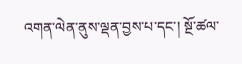འགན་ལེན་ནུས་ལྡན་བྱས་པ་དང་། སྔོ་ཚལ་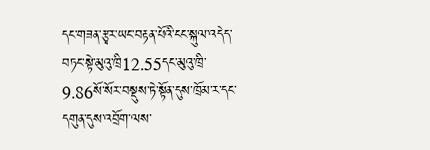དང་གཟན་རྩྭར་ཡང་བརྟན་པོའི་ངང་སྐུལ་འདེད་བཏང་སྟེ་མུའུ་ཁྲི12.55དང་མུའུ་ཁྲི་9.86སོ་སོར་བསྡུས་ཏེ་སྟོན་དུས་ཁྲོམ་ར་དང་དགུན་དུས་འབྲོག་ལས་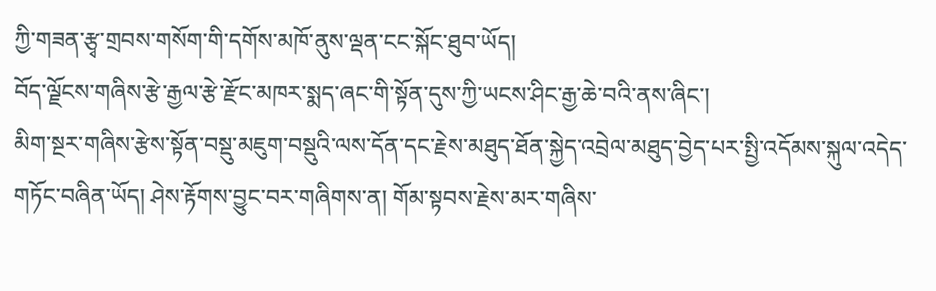ཀྱི་གཟན་རྩྭ་གྲབས་གསོག་གི་དགོས་མཁོ་ནུས་ལྡན་ངང་སྐོང་ཐུབ་ཡོད།
བོད་ལྗོངས་གཞིས་རྩེ་རྒྱལ་རྩེ་རྫོང་མཁར་སྨད་ཞང་གི་སྟོན་དུས་ཀྱི་ཡངས་ཤིང་རྒྱ་ཆེ་བའི་ནས་ཞིང་།
མིག་སྔར་གཞིས་རྩེས་སྟོན་བསྡུ་མཇུག་བསྡུའི་ལས་དོན་དང་རྗེས་མཐུད་ཐོན་སྐྱེད་འབྲེལ་མཐུད་བྱེད་པར་སྤྱི་འདོམས་སྐུལ་འདེད་གཏོང་བཞིན་ཡོད། ཤེས་རྟོགས་བྱུང་བར་གཞིགས་ན། གོམ་སྟབས་རྗེས་མར་གཞིས་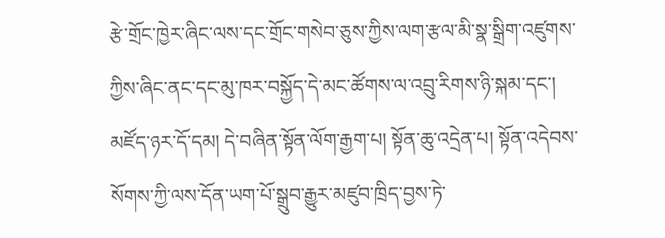རྩེ་གྲོང་ཁྱེར་ཞིང་ལས་དང་གྲོང་གསེབ་ཅུས་ཀྱིས་ལག་རྩལ་མི་སྣ་སྒྲིག་འཛུགས་ཀྱིས་ཞིང་ནང་དང་མུ་ཁར་བསྐྱོད་དེ་མང་ཚོགས་ལ་འབྲུ་རིགས་ཉི་སྐམ་དང་། མཛོད་ཉར་དོ་དམ། དེ་བཞིན་སྟོན་ལོག་རྒྱག་པ། སྟོན་ཆུ་འདྲེན་པ། སྟོན་འདེབས་སོགས་ཀྱི་ལས་དོན་ཡག་པོ་སྒྲུབ་རྒྱུར་མཛུབ་ཁྲིད་བྱས་ཏེ་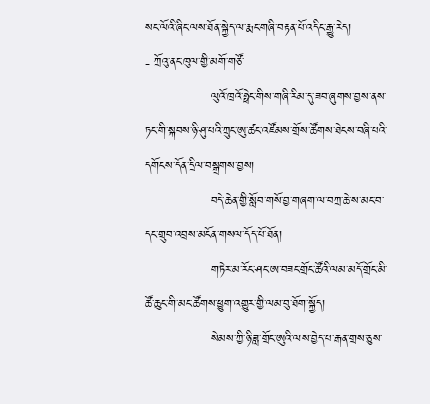སང་ལོའི་ཞིང་ལས་ཐོན་སྐྱེད་ལ་རྨང་གཞི་བརྟན་པོ་འདིང་རྒྱུ་རེད།
- ཀྲོའུ་ནང་ཁུལ་གྱི་མགོ་གཙོ་
                ལུའོ་ཁྲའོ་ཧྥེང་གིས་གཞི་རིམ་དུ་ཟབ་ཞུགས་བྱས་ནས་ཏང་གི་སྐབས་ཉི་ཤུ་པའི་ཀྲུང་ཨུ་ཚང་འཛོམས་གྲོས་ཚོགས་ཐེངས་བཞི་པའི་དགོངས་དོན་དྲིལ་བསྒྲགས་བྱས།
                བདེ་ཆེན་གྱི་སློབ་གསོ་བྱ་གཞག་ལ་བཀྲ་ཆེ་ས་མང་བ་དང་གྲུབ་འབྲས་མངོན་གསལ་དོད་པོ་ཐོན།
                གཏེར་མ་རོང་ཤང་ཨ་བཟང་གྲོང་ཚོའི་ལམ་མདོ་གྲོང་མི་ཚོ་ཆུང་གི་མང་ཚོགས་ཕྱུག་འགྱུར་གྱི་ལམ་བུ་ཐོག་སྐྱོད།
                སེམས་ཀྱི་ཉི་ཟླ་གྲོང་ཨུའི་ལས་བྱེད་པ་རྒན་གྲས་ཅུས་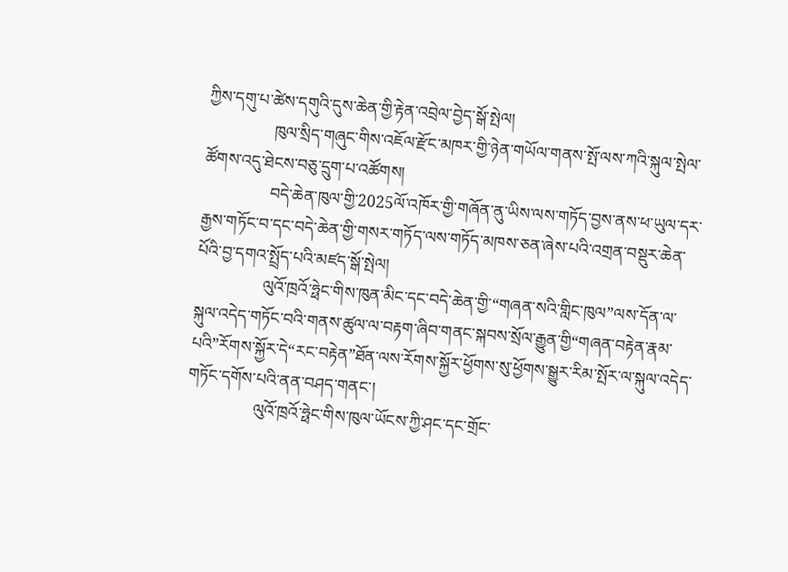ཀྱིས་དགུ་པ་ཚེས་དགུའི་དུས་ཆེན་གྱི་རྟེན་འབྲེལ་བྱེད་སྒོ་སྤེལ།
                ཁུལ་སྲིད་གཞུང་གིས་འཇོལ་རྫོང་མཁར་གྱི་ཉེན་གཡོལ་གནས་སྤོ་ལས་ཀའི་སྐུལ་སྤེལ་ཚོགས་འདུ་ཐེངས་བཅུ་དྲུག་པ་འཚོགས།
                བདེ་ཆེན་ཁུལ་གྱི་2025ལོ་འཁོར་གྱི་གཞོན་ནུ་ཡིས་ལས་གཏོད་བྱས་ནས་ཕ་ཡུལ་དར་རྒྱས་གཏོང་བ་དང་བདེ་ཆེན་གྱི་གསར་གཏོད་ལས་གཏོད་མཁས་ཅན་ཞེས་པའི་འགྲན་བསྡུར་ཆེན་པོའི་བྱ་དགའ་སྤྲོད་པའི་མཛད་སྒོ་སྤེལ།
                ལུའོ་ཁྲའོ་ཧྥེང་གིས་ཁུན་མིང་དང་བདེ་ཆེན་གྱི་“གཞན་སའི་གླིང་ཁུལ”ལས་དོན་ལ་སྐུལ་འདེད་གཏོང་བའི་གནས་ཚུལ་ལ་བརྟག་ཞིབ་གནང་སྐབས་སྲོལ་རྒྱུན་གྱི“གཞན་བརྟེན་རྣམ་པའི”རོགས་སྐྱོར་དེ“རང་བརྟེན”ཐོན་ལས་རོགས་སྐྱོར་ཕྱོགས་སུ་ཕྱོགས་སྒྱུར་རིམ་སྤོར་ལ་སྐུལ་འདེད་གཏོང་དགོས་པའི་ནན་བཤད་གནང་།
                ལུའོ་ཁྲའོ་ཧྥེང་གིས་ཁུལ་ཡོངས་ཀྱི་ཤང་དང་གྲོང་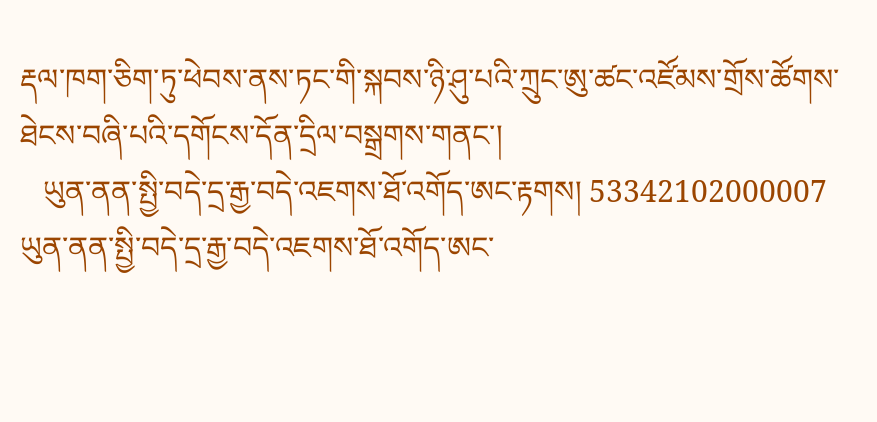རྡལ་ཁག་ཅིག་ཏུ་ཕེབས་ནས་ཏང་གི་སྐབས་ཉི་ཤུ་པའི་ཀྲུང་ཨུ་ཚང་འཛོམས་གྲོས་ཚོགས་ཐེངས་བཞི་པའི་དགོངས་དོན་དྲིལ་བསྒྲགས་གནང་།
   ཡུན་ནན་སྤྱི་བདེ་དྲ་རྒྱ་བདེ་འཇགས་ཐོ་འགོད་ཨང་རྟགས། 53342102000007
ཡུན་ནན་སྤྱི་བདེ་དྲ་རྒྱ་བདེ་འཇགས་ཐོ་འགོད་ཨང་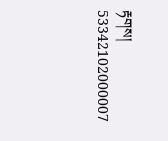རྟགས། 53342102000007